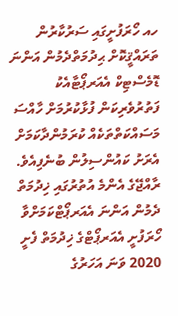ހއ ހޯރަފުށީގައި ސަރުކާރުން ތަރައްޤީކޮށް ޙިދުމަތްދެމުން އަންނަ ޑޮމެސްޓިކް އެއަރޕޯޓާއެކު ފަތުރުވެރިކަން ފުޅާކުރުމަށް ހާއްސަ މަސައްކަތްތަކެއް ކުރަމުންދާކަމަށް އެރަށު ކައުންސިލުން ބުނެފިއެވެ.
ރާއްޖޭގެ އެންމެ އުތުރުގައި ޚިދުމަތް ދެމުން އަންނަ އެއަރޕޯޓްކަމަށްވާ ހޯރަފުށީ އެއަރޕޯޓްގެ ޚިދުމަތް ފެށީ 2020 ވަނަ އަހަރުގެ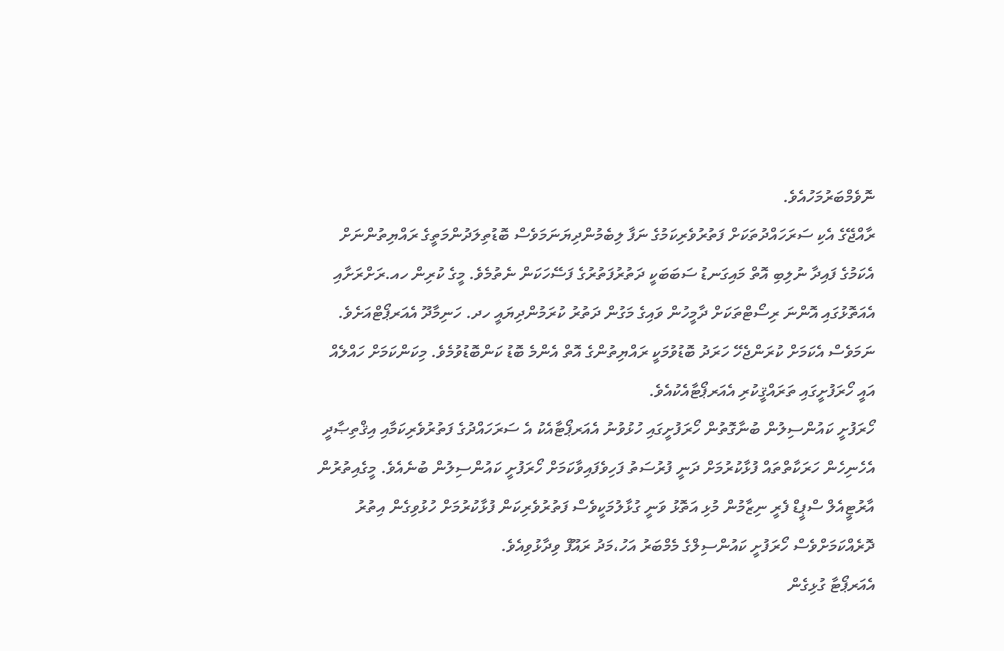ނޮވެމްބަރުމަހުއެވެ.
ރާއްޖޭގެ އެކި ސަރަހައްދުތަކަށް ފަތުރުވެރިކަމުގެ ނަފާ ލިބެމުންދިޔަނަމަވެސް ބޮޑުތިލަދުންމަތީގެ ރައްޔިތުންނަށް އެކަމުގެ ފައިދާ ނުލިބި އޮތް މައިގަނޑު ސަބަބަކީ ދަތުރުފަތުރުގެ ފަސޭހަކަން ނެތުމެވެ. މީގެ ކުރިން ހއ.ރަށްރަށާއި އެއަތޮޅުގައި އޮންނަ ރިސޯޓްތަކަށް ދާމީހުން ވައިގެ މަގުން ދަތުރު ކުރަމުންދިޔައީ ހދ. ހަނިމާދޫ އެއަރޕޯޓްއަށެވެ. ނަމަވެސް އެކަމަށް ކުރަންޖެހޭ ހަރަދު ބޮޑުވުމަކީ ރައްޔިތުންގެ އޮތް އެންމެ ބޮޑު ކަންބޮޑުވުމެވެ. މިކަންކަމަށް ހައްލެއް އައީ ހޯރަފުށީގައި ތަރައްޤީކުރި އެއަރޕޯޓާއެކުއެވެ.
ހޯރަފުށީ ކައުންސިލުން ބުނާގޮތުން ހޯރަފުށީގައި ހުޅުވުނު އެއަރޕޯޓާއެކު އެ ސަރަހައްދުގެ ފަތުރުވެރިކަމާއި އިޤްތިޞާދީ އެހެނިހެން ހަރަކާތްތައް ފުޅާކުރުމަށް ދަނީ ފުރުސަތު ފަހިވެފައިވާކަމަށް ހޯރަފުށީ ކައުންސިލުން ބުނެއެވެ. މީގެއިތުރުން އާރުޓީއެލް ސްޕީޑް ފެރީ ނިޒާމުން މުޅި އަތޮޅު ވަނީ ގުޅާލުމަކީވެސް ފަތުރުވެރިކަން ފުޅާކުރުމަށް ހުޅުވިގެން އިތުރު ދޮރެއްކަމަށްވެސް ހޯރަފުށީ ކައުންސިލްގެ މެމްބަރު އަހު،މަދު ރައޫފް ވިދާޅުވިއެވެ.
އެއަރޕޯޓާ ގުޅިގެން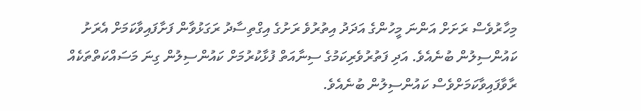މިހާރުވެސް ރަށަށް އަންނަ މީހުންގެ އަދަދު އިތުރުވެ ރަށުގެ އިގްތިސާދު ރަގަޅުވާން ފަށާފައިވާކަމަށް އެރަށު ކައުންސިލުން ބުނެއެވެ. އަދި ފަތުރުވެރިކަމުގެ ސިނާއަތް ފުޅާކުރުމަށް ކައުންސިލުން ގިނަ މަސައްކަތްތަކެއް ރާވާފައިވާކަމަށްވެސް ކައުންސިލުން ބުނެއެވެ.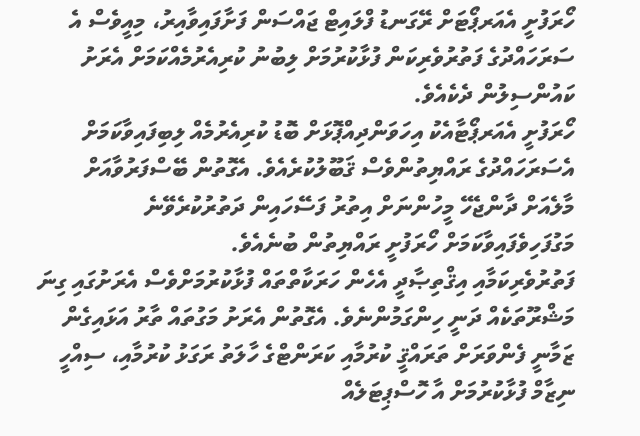ހޯރަފުށީ އެއަރޕޯޓަށް ރޭގަނޑު ފްލައިޓް ޖައްސަން ފަށާފައިވާއިރު، މިއީވެސް އެ ސަރަހައްދުގެ ފަތުރުވެރިކަން ފުޅާކުރުމަށް ލިބުނު ކުރިއެރުމެއްކަމަށް އެރަށު ކައުންސިލުން ދެކެއެވެ.
ހޯރަފުށީ އެއަރޕޯޓާއެކު އިހަވަންދިއްޕޮޅަށް ބޮޑު ކުރިއެރުމެއް ލިބިފައިވާކަމަށް އެސަރަހައްދުގެ ރައްޔިތުންވެސް ޤަބޫލުކުރެއެވެ. އެގޮތުން ބޭސްފަރުވާއަށް މާލެއަށް ދާންޖެހޭ މީހުންނަށް އިތުރު ފަސޭހައިން ދަތުރުކުރެވޭނެ މަގުފަހިވެފައިވާކަމަށް ހޯރަފުށީ ރައްޔިތުން ބުނެއެވެ.
ފަތުރުވެރިކަމާއި އިޤްތިޞާދީ އެހެން ހަރަކާތްތައް ފުޅާކުރުމަށްވެސް އެރަށުގައި ގިނަ މަޝްރޫތަކެއް ދަނީ ހިންގަމުންނެވެ. އެގޮތުން އެރަށު މަގުތައް ތާރު އަޅައިގެން ޒަމާނީ ފެންވަރަށް ތަރައްޤީ ކުރުމާއި ކަރަންޓްގެ ހާލަތު ރަގަޅު ކުރުމާއި، ސިއްހީ ނިޒާމް ފުޅާކުރުމަށް އާ ހޮސްޕިޓަލެއް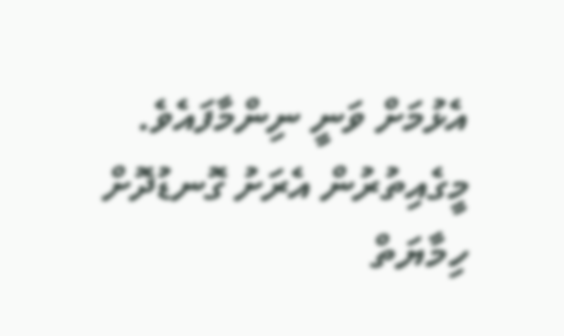އެޅުމަށް ވަނީ ނިންމާފައެވެ. މީގެއިތުރުން އެރަށު ގޮނޑުދޮށް ހިމާޔަތް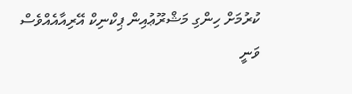ކުރުމަށް ހިންގި މަޝްރޫޢުއިން ޕިކްނިކް އޭރިއާއެއްވެސް ވަނީ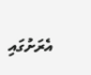އެރަށުގައި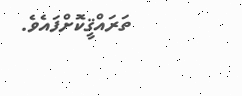ތަރައްޤީކޮށްފައެވެ.